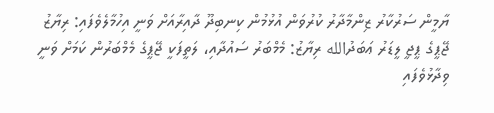ޔާމީން ސަރުކާރު ޒިންމާދާރު ކުރުވަން އުޅުމުން ކިނބިދޫ ދާއިރާއަށް ވަނީ އިހުމާލެވެފައި: ރިޔާޒު
ޖޭޕީގެ ޕީޖީ ލީޑަރު ޢަބަދުالله ރިޔާޒު: މެމްބަރު ސައުދާއި، ލަތީފަކީ ޖޭޕީގެ މެމްބަރުން ކަމަށް ވަނީ ވިދާޅުވެފައި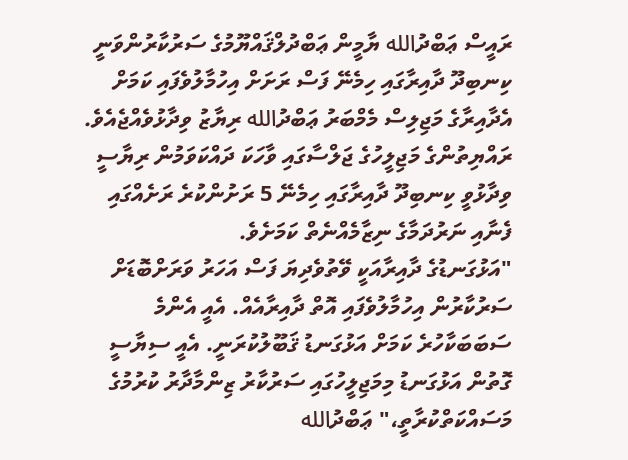ރައީސް ޢަބްދުالله ޔާމީން ޢަބްދުލްޤައްޔޫމުގެ ސަރުކާރުންވަނީ ކިނބިދޫ ދާއިރާގައި ހިމެނޭ ފަސް ރަށަށް އިހުމާލުވެފައި ކަމަށް އެދާއިރާގެ މަޖިލިސް މެމްބަރު ޢަބްދުالله ރިޔާޒު ވިދާޅުވެއްޖެއެވެ.
ރައްޔިތުންގެ މަޖިލީހުގެ ޖަލްސާގައި ވާހަކަ ދައްކަވަމުން ރިޔާސީ ވިދާޅުވީ ކިނބިދޫ ދާއިރާގައި ހިމެނޭ 5 ރަށުންކުރެ ރަށެއްގައި ފެނާއި ނަރުދަމާގެ ނިޒާމެއްނެތް ކަމަށެވެ.
"އަޅުގަނޑުގެ ދާއިރާއަކީ ވޭތުވެދިޔަ ފަސް އަހަރު ވަރަށްބޮޑަށް ސަރުކާރުން އިހުމާލުވެފައި އޮތް ދާއިރާއެއް. އެއީ އެންމެ ސަބަބަކާހުރެ ކަމަށް އަޅުގަނޑު ޤަބޫލުކުރަނީ. އެއީ ސިޔާސީ ގޮތުން އަޅުގަނޑު މިމަޖިލީހުގައި ސަރުކާރު ޒިންމާދާރު ކުރުމުގެ މަސައްކަތްކުރާތީ،" ޢަބްދުالله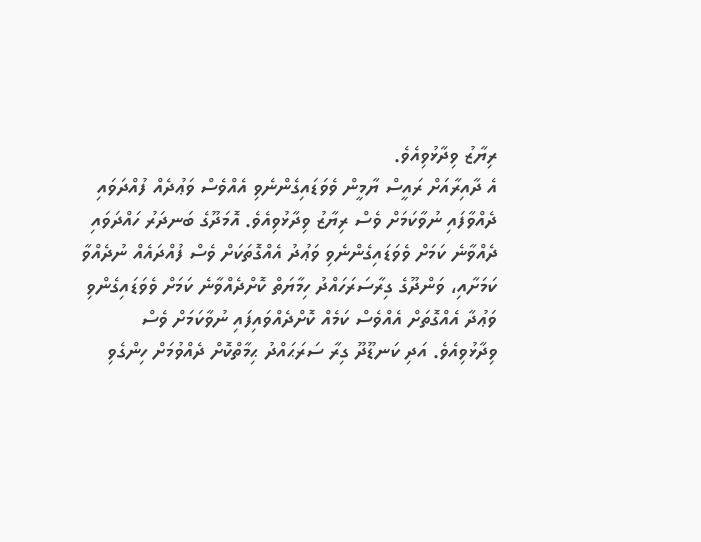ރިޔާޒު ވިދާޅުވިއެވެ.
އެ ދާއިރާއަށް ރައީސް ޔާމީން ވެވަޑައިގެންނެވި އެއްވެސް ވަޢުދެއް ފުއްދަވައި ދެއްވާފައި ނުވާކަމަށް ވެސް ރިޔާޒު ވިދާޅުވިއެވެ. އޮމަދޫގެ ބަނދަރު ހައްދަވައި ދެއްވާނެ ކަމަށް ވެވަޑައިގެންނެވި ވަޢުދު އެއްގޮތަކަށް ވެސް ފުއްދައެއް ނުދެއްވާ ކަމަށާއި، ވަންދޫގެ ގިރާސަރަހައްދު ހިމާޔަތް ކޮށްދެއްވާނެ ކަމަށް ވެވަޑައިގެންވި ވަޢުދާ އެއްގޮތަށް އެއްވެސް ކަމެއް ކޮށްދެއްވައިފައި ނުވާކަމަށް ވެސް ވިދާޅުވިއެވެ. އަދި ކަނޑޫދޫ ގިރާ ސަރަޙައްދު ޙިމާތްކޮށް ދެއްވުމަށް ހިންގެވި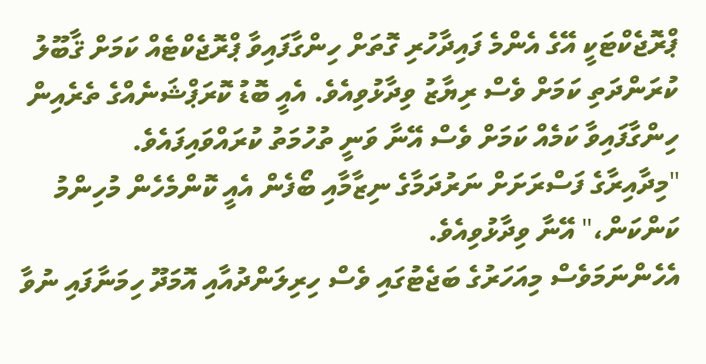ޕްރޮޖެކްޓަކީ އޭގެ އެންމެ ފައިދާހުރި ގޮތަށް ހިންގާފައިވާ ޕްރޮޖެކްޓެއް ކަމަށް ޤާބޫލު ކުރަންދަތި ކަމަށް ވެސް ރިޔާޒު ވިދާޅުވިއެވެ. އެއީ ބޮޑު ކޮރަޕްޝަނެއްގެ ތެރެއިން ހިންގާފައިވާ ކަމެއް ކަމަށް ވެސް އޭނާ ވަނީ ތުހުމަތު ކުރައްވައިފައެވެ.
"މިދާއިރާގެ ފަސްރަށަށް ނަރުދަމާގެ ނިޒާމާއި ބޯފެން އެއީ ކޮންމެހެން މުހިންމު ކަންކަން،" އޭނާ ވިދާޅުވިއެވެ.
އެހެންނަމަވެސް މިއަހަރުގެ ބަޖެޓުގައި ވެސް ހިރިލަންދުއާއި އޮމަދޫ ހިމަނާފައި ނުވާ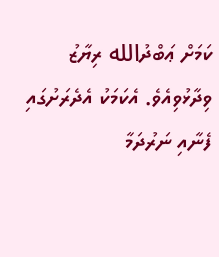ކަމަށް ޢަބްދުالله ރިޔާޒު ވިދާޅުވިއެވެ. އެކަމަކު އެދެރަށުގައި ފެނާއި ނަރުދަމާ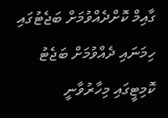ގާއިމް ކޮށްދެއްވުމަށް ބަޖެޓުގައި ހިމަނައި ދެއްވުމަށް ބަޖެޓު ކޮމިޓީގައި މިހާރުވާނީ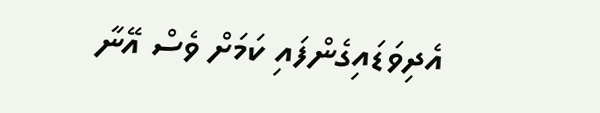އެދިވަޑައިގެންފައި ކަމަށް ވެސް އޭނާ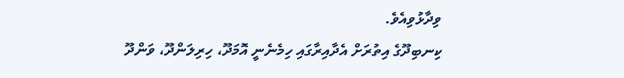ވިދާޅުވިއެވެ.
ކިނބިދޫގެ އިތުރަށް އެދާއިރާގައި ހިމެނެނީ އޮމަދޫ، ހިރިލަންދޫ، ވަންދޫ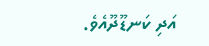އަދި ކަނޑޫދޫއެވެ.